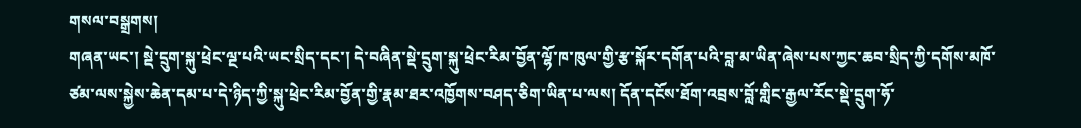གསལ་བསྒྲགས།
གཞན་ཡང་། སྡེ་དྲུག་སྐུ་ཕྲེང་ལྔ་པའི་ཡང་སྲིད་དང་། དེ་བཞིན་སྡེ་དྲུག་སྐུ་ཕྲེང་རིམ་བྱོན་ལྷོ་ཁ་ཁུལ་གྱི་རྩ་སྐོར་དགོན་པའི་བླ་མ་ཡིན་ཞེས་པས་ཀྱང་ཆབ་སྲིད་ཀྱི་དགོས་མཁོ་ཙམ་ལས་སྐྱེས་ཆེན་དམ་པ་དེ་ཉིད་ཀྱི་སྐུ་ཕྲེང་རིམ་བྱོན་གྱི་རྣམ་ཐར་འཁྱོགས་བཤད་ཅིག་ཡིན་པ་ལས། དོན་དངོས་ཐོག་འབྲས་བློ་གླིང་རྒྱལ་རོང་སྡེ་དྲུག་ཧོ་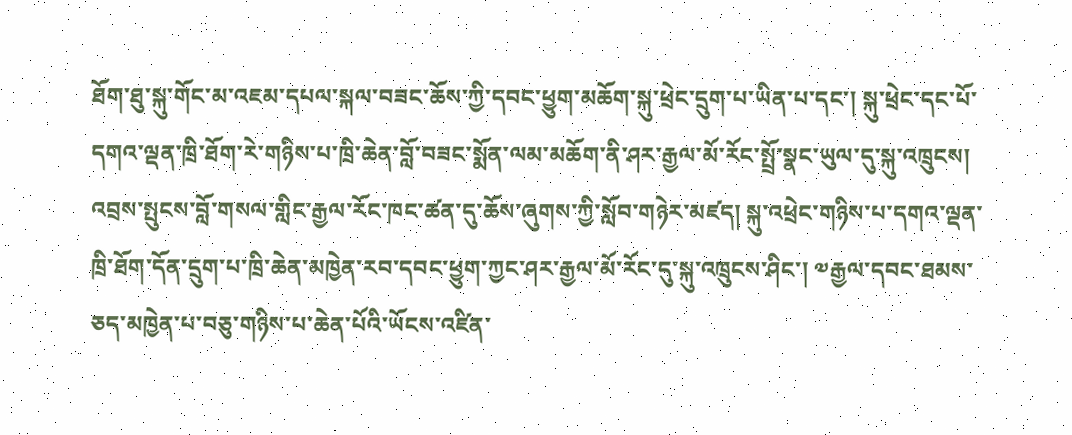ཐོག་ཐུ་སྐུ་གོང་མ་འཇམ་དཔལ་སྐལ་བཟང་ཆོས་ཀྱི་དབང་ཕྱུག་མཆོག་སྐུ་ཕྲེང་དྲུག་པ་ཡིན་པ་དང་། སྐུ་ཕྲེང་དང་པོ་དགའ་ལྡན་ཁྲི་ཐོག་རེ་གཉིས་པ་ཁྲི་ཆེན་བློ་བཟང་སྨོན་ལམ་མཆོག་ནི་ཤར་རྒྱལ་མོ་རོང་སྤྲོ་སྣང་ཡུལ་དུ་སྐུ་འཁྲུངས། འབྲས་སྤུངས་བློ་གསལ་གླིང་རྒྱལ་རོང་ཁང་ཚན་དུ་ཆོས་ཞུགས་ཀྱི་སློབ་གཉེར་མཛད། སྐུ་འཕྲེང་གཉིས་པ་དགའ་ལྡན་ཁྲི་ཐོག་དོན་དྲུག་པ་ཁྲི་ཆེན་མཁྱེན་རབ་དབང་ཕྱུག་ཀྱང་ཤར་རྒྱལ་མོ་རོང་དུ་སྐུ་འཁྲུངས་ཤིང་། ༧རྒྱལ་དབང་ཐམས་ཅད་མཁྱེན་པ་བཅུ་གཉིས་པ་ཆེན་པོའི་ཡོངས་འཛིན་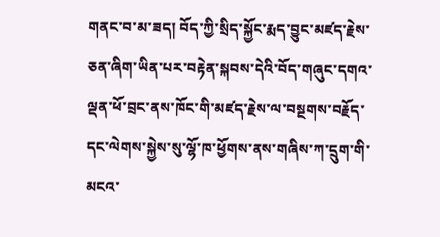གནང་བ་མ་ཟད། བོད་ཀྱི་སྲིད་སྐྱོང་རྨད་བྱུང་མཛད་རྗེས་ཅན་ཞིག་ཡིན་པར་བརྟེན་སྐབས་དེའི་བོད་གཞུང་དགའ་ལྡན་ཕོ་བྲང་ནས་ཁོང་གི་མཛད་རྗེས་ལ་བསྔགས་བརྗོད་དང་ལེགས་སྐྱེས་སུ་ལྷོ་ཁ་ཕྱོགས་ནས་གཞིས་ཀ་དྲུག་གི་མངའ་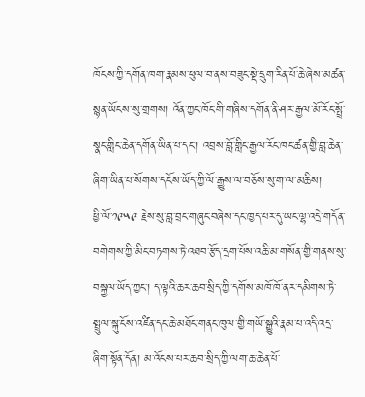ཁོངས་ཀྱི་དགོན་ཁག་རྣམས་ཕུལ་བ་ནས་བཟུང་སྡེ་དྲུག་རིན་པོ་ཆེ་ཞེས་མཚན་སྙན་ཡོངས་སུ་གྲགས། འོན་ཀྱང་ཁོང་གི་གཞིས་དགོན་ནི་ཤར་རྒྱལ་མོ་རོང་སྤྲོ་སྣང་གླིང་ཆེན་དགོན་ཡིན་པ་དང་། འབྲས་བློ་གླིང་རྒྱལ་རོང་ཁང་ཚན་གྱི་བླ་ཆེན་ཞིག་ཡིན་པ་སོགས་དངོས་ཡོད་ཀྱི་ལོ་རྒྱུས་ལ་བཅོས་སུ་ག་ལ་མཆིས།
ཕྱི་ལོ་༡༩༥༩ རྗེས་སུ་བླ་བྲང་གཞུང་བཞེས་དང་ཁྱད་པར་དུ་ཡང་ལྷ་འདྲེ་གདོན་བགེགས་ཀྱི་མིང་བཏགས་ཏེ་འཐབ་རྩོད་དྲག་པོས་འཆི་མ་གསོན་གྱི་གནས་སུ་བསྐྱལ་ཡོད་ཀྱང་། ད་ལྟའི་ཆར་ཆབ་སྲིད་ཀྱི་དགོས་མཁོ་ཁོ་ནར་དམིགས་ཏེ་སྤྲུལ་སྐུ་ངོས་འཛིན་དང་ཆེ་མཐོང་གནང་ཁུལ་གྱི་གཡོ་སྒྱུའི་རྣམ་པ་འདི་འདྲ་ཞིག་སྟོན་དོན། མ་འོངས་པར་ཆབ་སྲིད་ཀྱི་ལག་ཆ་ཆེན་པོ་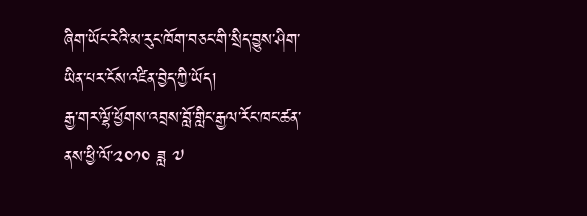ཞིག་ཡོང་རེའི་མ་རུང་ཁོག་བཅང་གི་སྲིད་བྱུས་ཤིག་ཡིན་པར་ངོས་འཛིན་བྱེད་ཀྱི་ཡོད།
རྒྱ་གར་ལྷོ་ཕྱོགས་འབྲས་བློ་གླིང་རྒྱལ་རོང་ཁང་ཚན་ནས་ཕྱི་ལོ་༢༠༡༠ ཟླ ༧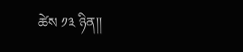ཚེས ༡༣ ཉིན།།